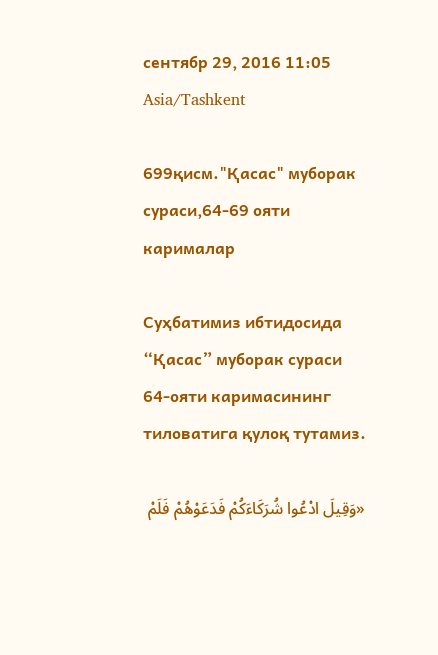сентябр 29, 2016 11:05 Asia/Tashkent

699қисм."Қасас" муборак сураси,64-69 ояти карималар

Суҳбатимиз ибтидосида  “Қасас” муборак сураси  64-ояти каримасининг тиловатига қулоқ тутамиз.

«وَقِیلَ ادْعُوا شُرَکَاءَکُمْ فَدَعَوْهُمْ فَلَمْ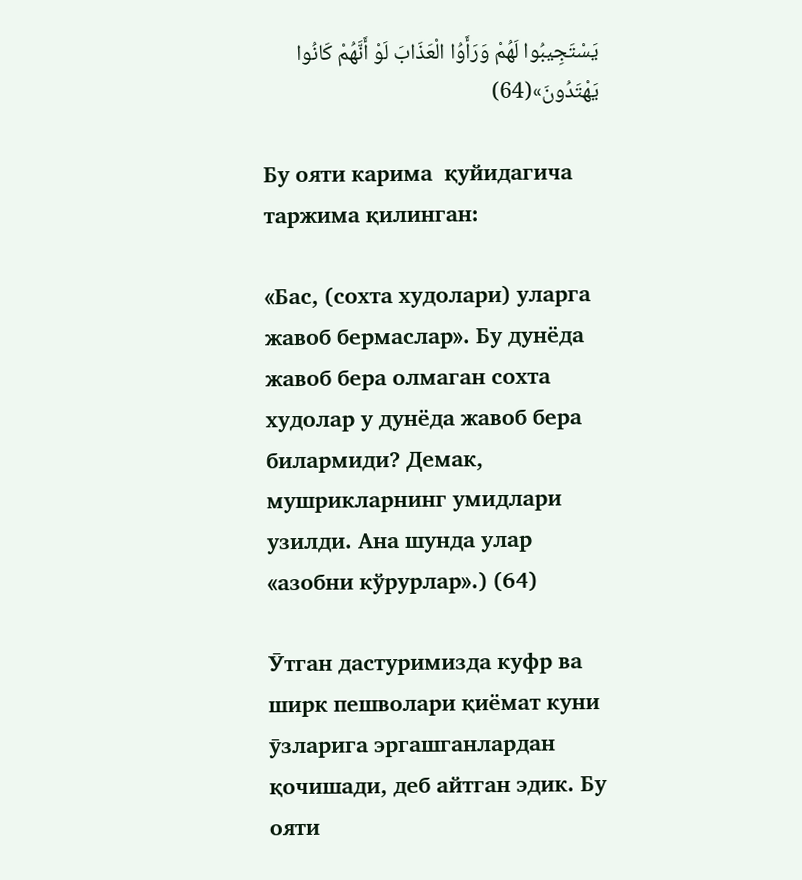یَسْتَجِیبُوا لَهُمْ وَرَأَوُا الْعَذَابَ لَوْ أَنَّهُمْ کَانُوا یَهْتَدُونَ»(64)

Бу ояти карима  қуйидагича таржима қилинган:

«Бас, (сохта худолари) уларга жавоб бермаслар». Бу дунёда жавоб бера олмаган сохта худолар у дунёда жавоб бера билармиди? Демак, мушрикларнинг умидлари узилди. Ана шунда улар «азобни кўрурлар».) (64)

Ӯтган дастуримизда куфр ва ширк пешволари қиёмат куни ӯзларига эргашганлардан қочишади, деб айтган эдик. Бу ояти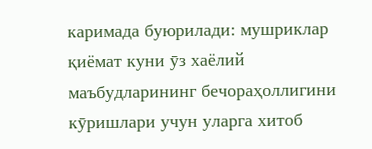каримада буюрилади: мушриклар  қиёмат куни ӯз хаёлий маъбудларининг бечораҳоллигини кӯришлари учун уларга хитоб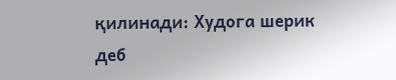қилинади: Худога шерик деб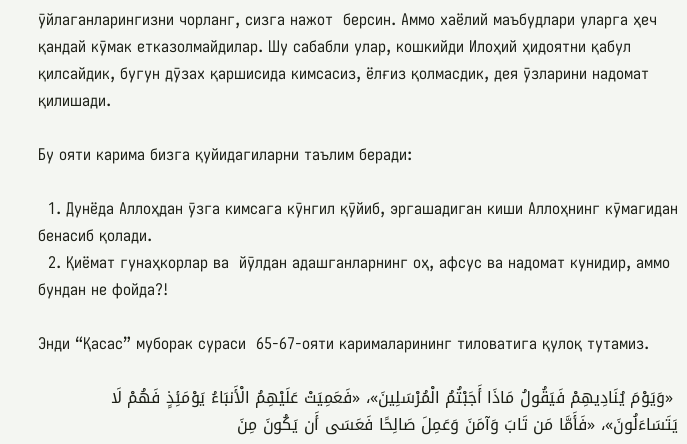ӯйлаганларингизни чорланг, сизга нажот  берсин. Аммо хаёлий маъбудлари уларга ҳеч қандай кӯмак етказолмайдилар. Шу сабабли улар, кошкийди Илоҳий ҳидоятни қабул қилсайдик, бугун дӯзах қаршисида кимсасиз, ёлғиз қолмасдик, дея ӯзларини надомат қилишади.

Бу ояти карима бизга қуйидагиларни таълим беради:

  1. Дунёда Аллоҳдан ӯзга кимсага кӯнгил қӯйиб, эргашадиган киши Аллоҳнинг кӯмагидан бенасиб қолади.
  2. Қиёмат гунаҳкорлар ва  йӯлдан адашганларнинг оҳ, афсус ва надомат кунидир, аммо бундан не фойда?!

Энди “Қасас” муборак сураси  65-67-ояти карималарининг тиловатига қулоқ тутамиз.

 «وَیَوْمَ یُنَادِیهِمْ فَیَقُولُ مَاذَا أَجَبْتُمُ الْمُرْسَلِینَ»، «فَعَمِیَتْ عَلَیْهِمُ الْأَنبَاءُ یَوْمَئِذٍ فَهُمْ لَا یَتَسَاءَلُونَ»، «فَأَمَّا مَن تَابَ وَآمَنَ وَعَمِلَ صَالِحًا فَعَسَى أَن یَکُونَ مِنَ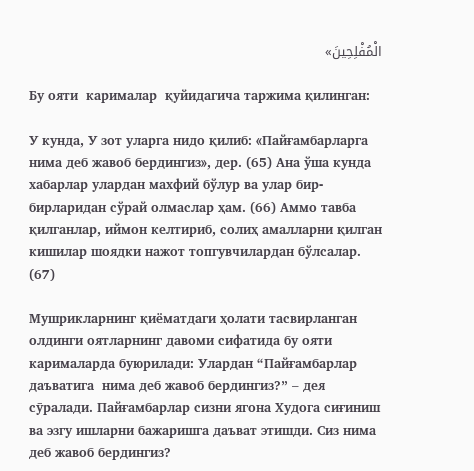الْمُفْلِحِینَ»

Бу ояти  карималар  қуйидагича таржима қилинган:

У кунда, У зот уларга нидо қилиб: «Пайғамбарларга нима деб жавоб бердингиз», дер. (65) Ана ўша кунда хабарлар улардан махфий бўлур ва улар бир-бирларидан сўрай олмаслар ҳам. (66) Аммо тавба қилганлар, иймон келтириб, солиҳ амалларни қилган кишилар шоядки нажот топгувчилардан бўлсалар. (67)

Мушрикларнинг қиёматдаги ҳолати тасвирланган олдинги оятларнинг давоми сифатида бу ояти карималарда буюрилади: Улардан “Пайғамбарлар даъватига  нима деб жавоб бердингиз?” – дея сӯралади. Пайғамбарлар сизни ягона Худога сиғиниш ва эзгу ишларни бажаришга даъват этишди. Сиз нима деб жавоб бердингиз?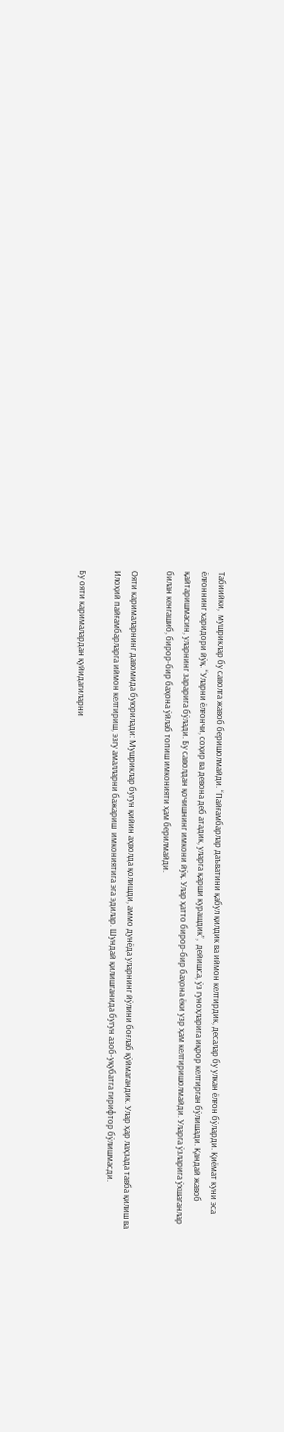Табиийки,  мушриклар бу саволга жавоб беришолмайди. “Пайғамбарлар даъватини қабул қилдик ва иймон келтирдик, десалар бу улкан ёлғон бӯларди. Қиёмат куни эса ёлғоннинг харидори йӯқ. “Уларни ёлғончи, соҳир ва девона деб атадик, уларга қарши курашдик”,  дейишса, ӯз гуноҳларига иқрор келтирган бӯлишади. Қандай жавоб қайтаришмасин, уларнинг зарарига бӯлади. Бу саволдан қочишнинг имкони йӯқ. Улар ҳатто бирор-бир баҳона ёки узр ҳам келтиришолмайди. Уларга ӯзларига ӯхшаганлар билан кенгашиб, бирор-бир баҳона ӯйлаб топиш имконияти ҳам берилмайди.

Ояти карималарнинг давомида буюрилади: Мушриклар бугун қийин аҳволда қолишди, аммо дунёда уларнинг йӯлини боғлаб қӯймагандик. Улар ҳар лаҳзада тавба қилиш ва Илоҳий пайғамбарларга иймон келтириш, эзгу амалларни бажариш  имкониятига эга эдилар. Шундай қилишганида бугун азоб-уқубатга гирифтор бӯлишмасди.

Бу ояти карималардан қуйидагиларни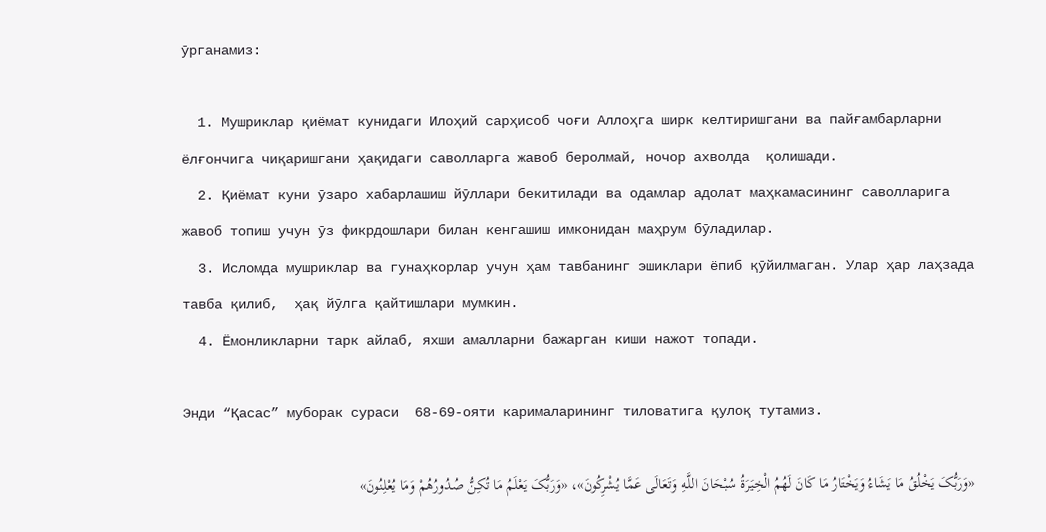ӯрганамиз:

  1. Мушриклар қиёмат кунидаги Илоҳий сарҳисоб чоғи Аллоҳга ширк келтиришгани ва пайғамбарларни ёлғончига чиқаришгани ҳақидаги саволларга жавоб беролмай, ночор ахволда  қолишади.
  2. Қиёмат куни ӯзаро хабарлашиш йӯллари бекитилади ва одамлар адолат маҳкамасининг саволларига жавоб топиш учун ӯз фикрдошлари билан кенгашиш имконидан маҳрум бӯладилар.
  3. Исломда мушриклар ва гунаҳкорлар учун ҳам тавбанинг эшиклари ёпиб қӯйилмаган. Улар ҳар лаҳзада тавба қилиб,  ҳақ йӯлга қайтишлари мумкин.
  4. Ёмонликларни тарк айлаб, яхши амалларни бажарган киши нажот топади.

Энди “Қасас” муборак сураси  68-69-ояти карималарининг тиловатига қулоқ тутамиз.

«وَرَبُّکَ یَخْلُقُ مَا یَشَاءُ وَیَخْتَارُ مَا کَانَ لَهُمُ الْخِیَرَةُ سُبْحَانَ اللَّـهِ وَتَعَالَى عَمَّا یُشْرِکُونَ»، «وَرَبُّکَ یَعْلَمُ مَا تُکِنُّ صُدُورُهُمْ وَمَا یُعْلِنُونَ»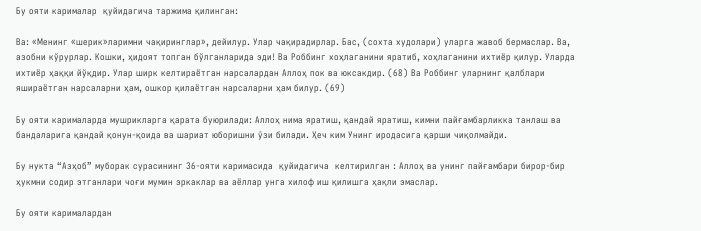Бу ояти карималар  қуйидагича таржима қилинган:

Ва: «Менинг «шерик»ларимни чақиринглар», дейилур. Улар чақирадирлар. Бас, (сохта худолари) уларга жавоб бермаслар. Ва, азобни кўрурлар. Кошки, ҳидоят топган бўлганларида эди! Ва Роббинг хоҳлаганини яратиб, хоҳлаганини ихтиёр қилур. Уларда ихтиёр ҳаққи йўқдир. Улар ширк келтираётган нарсалардан Аллоҳ пок ва юксакдир. (68) Ва Роббинг уларнинг қалблари яшираётган нарсаларни ҳам, ошкор қилаётган нарсаларни ҳам билур. (69)

Бу ояти карималарда мушрикларга қарата буюрилади: Аллоҳ нима яратиш, қандай яратиш, кимни пайғамбарликка танлаш ва бандаларига қандай қонун-қоида ва шариат юборишни ӯзи билади. Ҳеч ким Унинг иродасига қарши чиқолмайди.

Бу нукта “Азҳоб” муборак сурасининг 36-ояти каримасида  қуйидагича  келтирилган : Аллоҳ ва унинг пайғамбари бирор-бир ҳукмни содир этганлари чоғи мумин эркаклар ва аёллар унга хилоф иш қилишга ҳақли эмаслар.

Бу ояти карималардан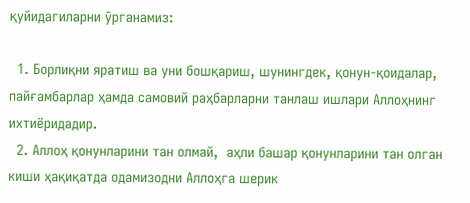қуйидагиларни ӯрганамиз:

  1. Борлиқни яратиш ва уни бошқариш, шунингдек, қонун-қоидалар, пайғамбарлар ҳамда самовий раҳбарларни танлаш ишлари Аллоҳнинг ихтиёридадир.
  2. Аллоҳ қонунларини тан олмай,  аҳли башар қонунларини тан олган киши ҳақиқатда одамизодни Аллоҳга шерик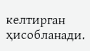келтирган ҳисобланади.